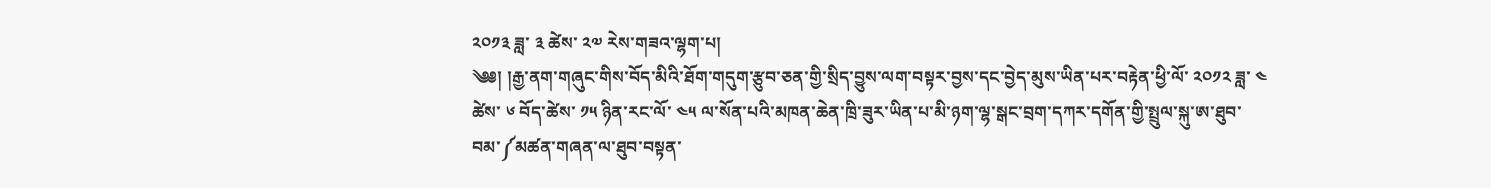༢༠༡༣ ཟླ་ ༣ ཚེས་ ༢༧ རེས་གཟའ་ལྷག་པ།
༄༅། །རྒྱ་ནག་གཞུང་གིས་བོད་མིའི་ཐོག་གདུག་རྩུབ་ཅན་གྱི་སྲིད་བྱུས་ལག་བསྟར་བྱས་དང་བྱེད་མུས་ཡིན་པར་བརྟེན་ཕྱི་ལོ་ ༢༠༡༢ ཟླ་ ༤ ཚེས་ ༦ བོད་ཚེས་ ༡༥ ཉིན་རང་ལོ་ ༤༥ ལ་སོན་པའི་མཁན་ཆེན་ཁྲི་ཟུར་ཡིན་པ་མི་ཉག་ལྷ་སྒང་བྲག་དཀར་དགོན་གྱི་སྤྲུལ་སྐུ་ཨ་ཐུབ་བམ་༼མཚན་གཞན་ལ་ཐུབ་བསྟན་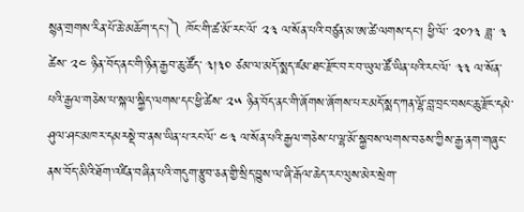སྙན་གྲགས་རིན་པོ་ཆེ་མཆོག་དང་།༽ ཁོང་གི་ཚ་མོ་རང་ལོ་ ༢༣ ལ་སོན་པའི་བཙུན་མ་ཨ་ཚེ་ལགས་དང་། ཕྱི་ལོ་ ༢༠༡༣ ཟླ་ ༣ ཚེས་ ༢༤ ཉིན་བོད་ནང་གི་ཉིན་རྒྱབ་ཆུ་ཚོད་ ༣།༣༠ ཙམ་ལ་མདོ་སྨད་ཛམ་ཐང་རྫོང་བར་བ་ཡུལ་ཚོ་ཡིན་པའི་རང་ལོ་ ༣༣ ལ་སོན་པའི་རྒྱལ་གཅེས་པ་སྐལ་སྐྱིད་ལགས་དང་ཕྱི་ཚེས་ ༢༥ ཉིན་བོད་ནང་གི་ཞོགས་ཞོགས་པར་མདོ་སྨད་ཀན་ལྷོ་བླ་བྲང་བསང་ཆུ་རྫོང་དམེ་ཤུལ་ཤང་མཁར་དམརསྡེ་བ་ནས་ཡིན་པ་རང་ལོ་ ༤༣ ལ་སོན་པའི་རྒྱལ་གཅེས་པ་ལྷ་མོ་སྐྱབས་ལགས་བཅས་ཀྱིས་རྒྱ་ནག་གཞུང་ནས་བོད་མིའི་ཐོག་འཛིན་བཞིན་པའི་གདུག་རྩུབ་ཅན་གྱི་སྲིད་བྱུས་ལ་ཞི་རྒོལ་ཆེད་རང་ལུས་མེར་སྲེག་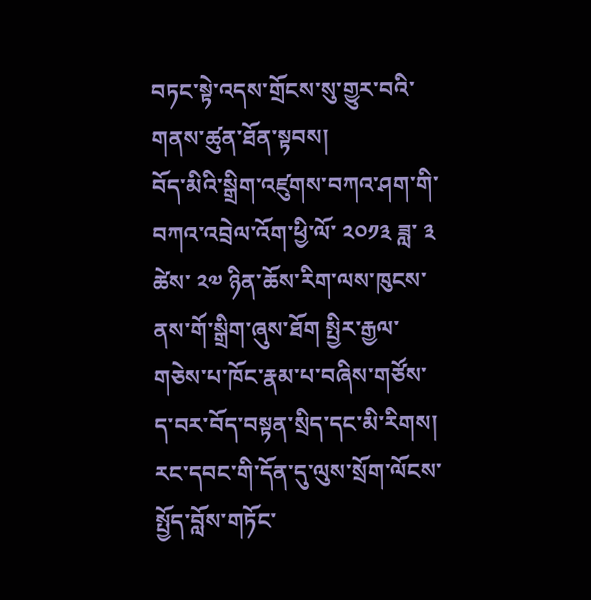བཏང་སྟེ་འདས་གྲོངས་སུ་གྱུར་བའི་གནས་ཚུན་ཐོན་སྟབས།
བོད་མིའི་སྒྲིག་འཛུགས་བཀའ་ཤག་གི་བཀའ་འབྲེལ་འོག་ཕྱི་ལོ་ ༢༠༡༣ ཟླ་ ༣ ཚེས་ ༢༧ ཉིན་ཆོས་རིག་ལས་ཁུངས་ནས་གོ་སྒྲིག་ཞུས་ཐོག སྤྱིར་རྒྱལ་གཅེས་པ་ཁོང་རྣམ་པ་བཞིས་གཙོས་ད་བར་བོད་བསྟན་སྲིད་དང་མི་རིགས། རང་དབང་གི་དོན་དུ་ལུས་སྲོག་ལོངས་སྤྱོད་བློས་གཏོང་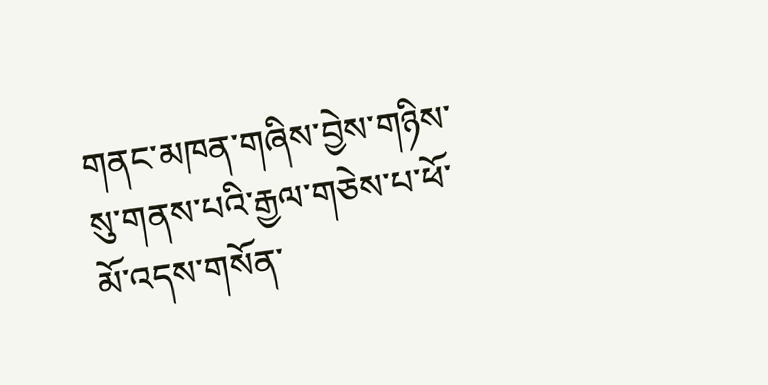གནང་མཁན་གཞིས་བྱེས་གཉིས་སུ་གནས་པའི་རྒྱལ་གཅེས་པ་ཕོ་མོ་འདས་གསོན་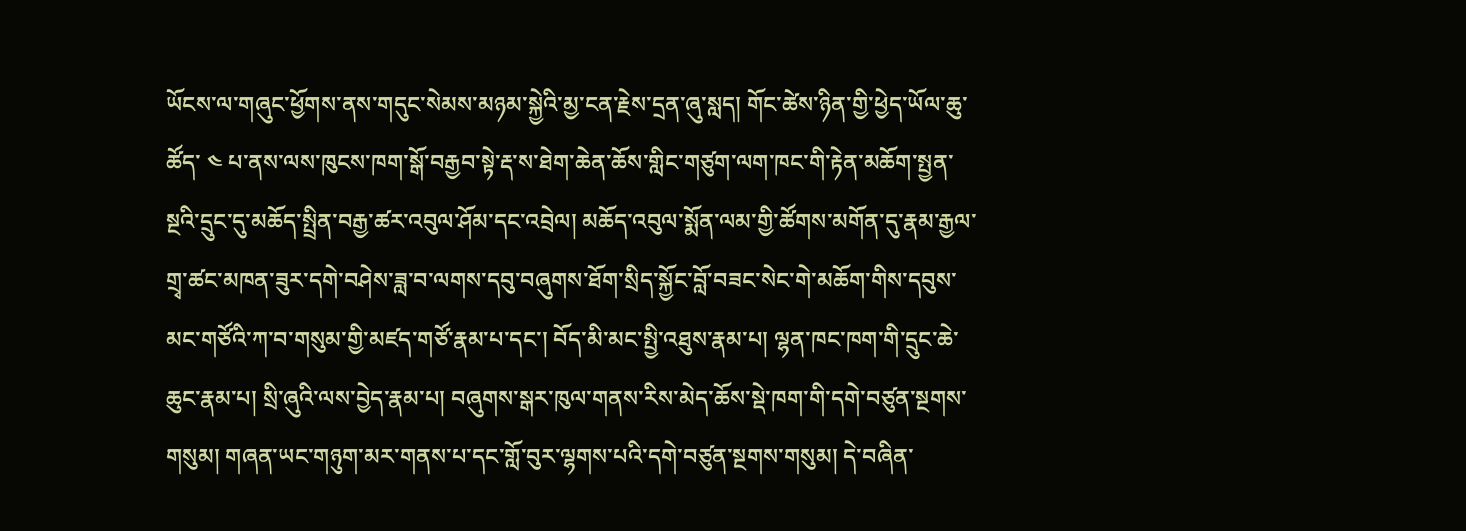ཡོངས་ལ་གཞུང་ཕྱོགས་ནས་གདུང་སེམས་མཉམ་སྐྱེའི་མྱ་ངན་རྗེས་དྲན་ཞུ་སླད། གོང་ཚེས་ཉིན་གྱི་ཕྱེད་ཡོལ་ཆུ་ཚོད་ ༤ པ་ནས་ལས་ཁུངས་ཁག་སྒོ་བརྒྱབ་སྟེ་རྡ་ས་ཐེག་ཆེན་ཆོས་གླིང་གཙུག་ལག་ཁང་གི་རྟེན་མཆོག་སྤྱན་སྔའི་དྲུང་དུ་མཆོད་སྤྲིན་བརྒྱ་ཚར་འབུལ་ཤོམ་དང་འབྲེལ། མཆོད་འབུལ་སྨོན་ལམ་གྱི་ཚོགས་མགོན་དུ་རྣམ་རྒྱལ་གྲྭ་ཚང་མཁན་ཟུར་དགེ་བཤེས་ཟླ་བ་ལགས་དབུ་བཞུགས་ཐོག་སྲིད་སྐྱོང་བློ་བཟང་སེང་གེ་མཆོག་གིས་དབུས་མང་གཙོའི་ཀ་བ་གསུམ་གྱི་མཛད་གཙོ་རྣམ་པ་དང་། བོད་མི་མང་སྤྱི་འཐུས་རྣམ་པ། ལྷན་ཁང་ཁག་གི་དྲུང་ཆེ་ཆུང་རྣམ་པ། སྲི་ཞུའི་ལས་བྱེད་རྣམ་པ། བཞུགས་སྒར་ཁུལ་གནས་རིས་མེད་ཆོས་སྡེ་ཁག་གི་དགེ་བཙུན་སྔགས་གསུམ། གཞན་ཡང་གཉུག་མར་གནས་པ་དང་གློ་བུར་ལྷགས་པའི་དགེ་བཙུན་སྔགས་གསུམ། དེ་བཞིན་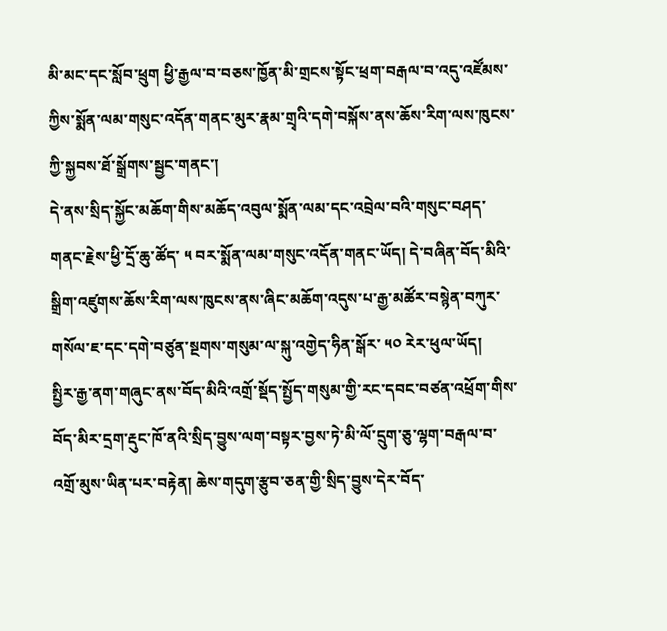མི་མང་དང་སློབ་ཕྲུག ཕྱི་རྒྱལ་བ་བཅས་ཁྱོན་མི་གྲངས་སྟོང་ཕྲག་བརྒལ་བ་འདུ་འཛོམས་ཀྱིས་སྨོན་ལམ་གསུང་འདོན་གནང་མུར་རྣམ་གྲྭའི་དགེ་བསྐོས་ནས་ཆོས་རིག་ལས་ཁུངས་ཀྱི་སྐྱབས་ཐོ་སྒྲོགས་སྦྱང་གནང་།
དེ་ནས་སྲིད་སྐྱོང་མཆོག་གིས་མཆོད་འབུལ་སྨོན་ལམ་དང་འབྲེལ་བའི་གསུང་བཤད་གནང་རྗེས་ཕྱི་དྲོ་ཆུ་ཚོད་ ༥ བར་སྨོན་ལམ་གསུང་འདོན་གནང་ཡོད། དེ་བཞིན་བོད་མིའི་སྒྲིག་འཛུགས་ཆོས་རིག་ལས་ཁུངས་ནས་ཞིང་མཆོག་འདུས་པ་རྒྱ་མཚོར་བསྙེན་བཀུར་གསོལ་ཇ་དང་དགེ་བཙུན་སྔགས་གསུམ་ལ་སྐུ་འགྱེད་ཧིན་སྒོར་ ༥༠ རེར་ཕུལ་ཡོད།
སྤྱིར་རྒྱ་ནག་གཞུང་ནས་བོད་མིའི་འགྲོ་སྡོད་སྤྱོད་གསུམ་གྱི་རང་དབང་བཙན་འཕྲོག་གིས་བོད་མིར་དྲག་རྡུང་ཁོ་ནའི་སྲིད་བྱུས་ལག་བསྟར་བྱས་ཏེ་མི་ལོ་དྲུག་ཅུ་ལྷག་བརྒལ་བ་འགྲོ་མུས་ཡིན་པར་བརྟེན། ཆེས་གདུག་རྩུབ་ཅན་གྱི་སྲིད་བྱུས་དེར་བོད་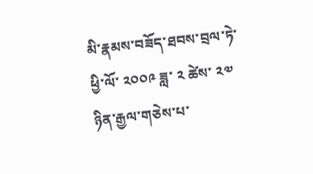མི་རྣམས་བཟོད་ཐབས་བྲལ་ཏེ་ཕྱི་ལོ་ ༢༠༠༩ ཟླ་ ༢ ཚེས་ ༢༧ ཉིན་རྒྱལ་གཅེས་པ་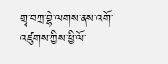གྲྭ་བཀྲ་བྷེ་ལགས་ནས་འགོ་འཛུགས་ཀྱིས་ཕྱི་ལོ་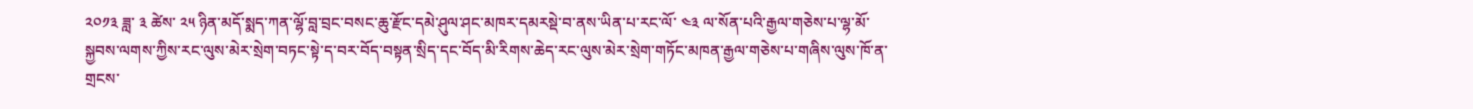༢༠༡༣ ཟླ་ ༣ ཚེས་ ༢༥ ཉིན་མདོ་སྨད་ཀན་ལྷོ་བླ་བྲང་བསང་ཆུ་རྫོང་དམེ་ཤུལ་ཤང་མཁར་དམརསྡེ་བ་ནས་ཡིན་པ་རང་ལོ་ ༤༣ ལ་སོན་པའི་རྒྱལ་གཅེས་པ་ལྷ་མོ་སྐྱབས་ལགས་ཀྱིས་རང་ལུས་མེར་སྲེག་བཏང་སྟེ་ད་བར་བོད་བསྟན་སྲིད་དང་བོད་མི་རིགས་ཆེད་རང་ལུས་མེར་སྲེག་གཏོང་མཁན་རྒྱལ་གཅེས་པ་གཞིས་ལུས་ཁོ་ན་གྲངས་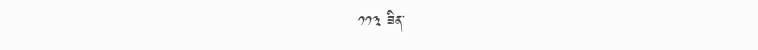༡༡༣ ཟིན་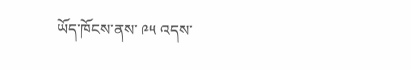ཡོད་ཁོངས་ནས་ ༩༥ འདས་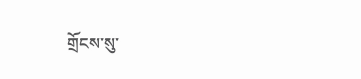གྲོངས་སུ་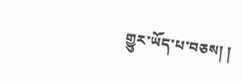གྱུར་ཡོད་པ་བཅས། །